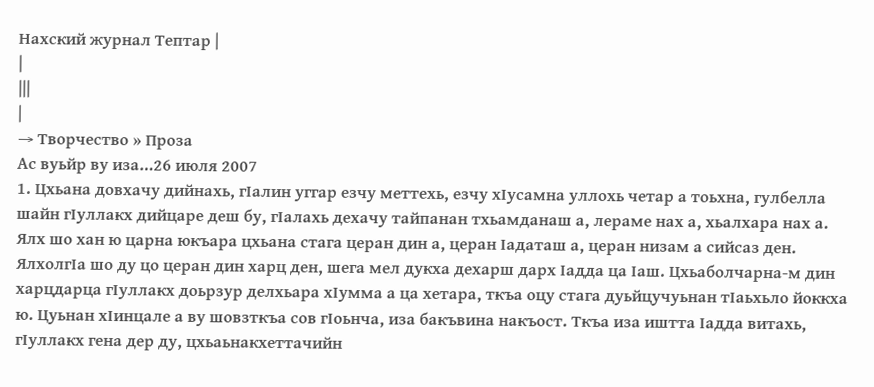Нахский журнал Тептар |
|
|||
|
→ Творчество » Проза
Ас вуьйр ву иза…26 июля 2007
1. Цхьана довхачу дийнахь, гIалин уггар езчу меттехь, езчу хIусамна уллохь четар а тоьхна, гулбелла шайн гIуллакх дийцаре деш бу, гIалахь дехачу тайпанан тхьамданаш а, лераме нах а, хьалхара нах а. Ялх шо хан ю царна юкъара цхьана стага церан дин а, церан Iадаташ а, церан низам а сийсаз ден. ЯлхолгIа шо ду цо церан дин харц ден, шега мел дукха дехарш дарх Iадда ца Iаш. Цхьаболчарна-м дин харцдарца гIуллакх доьрзур делхьара хIумма а ца хетара, ткъа оцу стага дуьйцучуьнан тIаьхьло йоккха ю. Цуьнан хIинцале а ву шовзткъа сов гIоьнча, иза бакъвина накъост. Ткъа иза иштта Iадда витахь, гIуллакх гена дер ду, цхьаьнакхеттачийн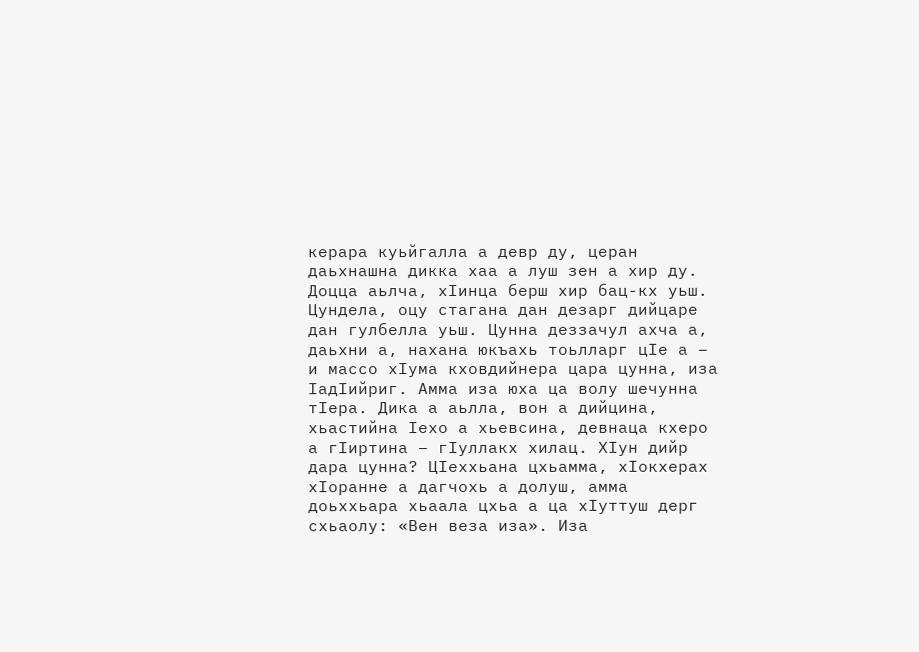керара куьйгалла а девр ду, церан даьхнашна дикка хаа а луш зен а хир ду. Доцца аьлча, хIинца берш хир бац-кх уьш. Цундела, оцу стагана дан дезарг дийцаре дан гулбелла уьш. Цунна деззачул ахча а, даьхни а, нахана юкъахь тоьлларг цIе а – и массо хIума кховдийнера цара цунна, иза IадIийриг. Амма иза юха ца волу шечунна тIера. Дика а аьлла, вон а дийцина, хьастийна Iехо а хьевсина, девнаца кхеро а гIиртина – гIуллакх хилац. ХIун дийр дара цунна? ЦIеххьана цхьамма, хIокхерах хIоранне а дагчохь а долуш, амма доьххьара хьаала цхьа а ца хIуттуш дерг схьаолу: «Вен веза иза». Иза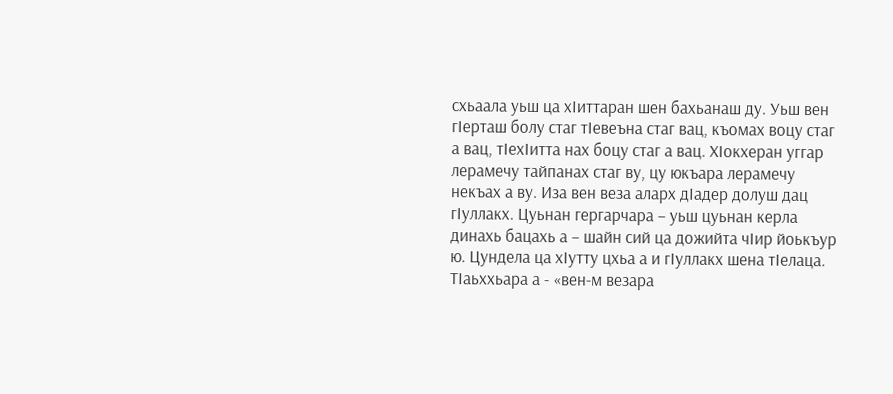схьаала уьш ца хIиттаран шен бахьанаш ду. Уьш вен гIерташ болу стаг тIевеъна стаг вац, къомах воцу стаг а вац, тIехIитта нах боцу стаг а вац. ХIокхеран уггар лерамечу тайпанах стаг ву, цу юкъара лерамечу некъах а ву. Иза вен веза аларх дIадер долуш дац гIуллакх. Цуьнан гергарчара – уьш цуьнан керла динахь бацахь а – шайн сий ца дожийта чIир йоькъур ю. Цундела ца хIутту цхьа а и гIуллакх шена тIелаца. ТIаьххьара а - «вен-м везара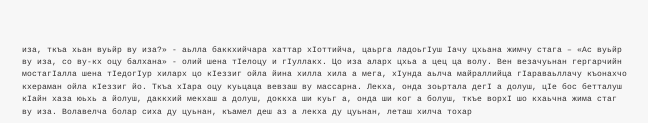иза, ткъа хьан вуьйр ву иза?» - аьлла баккхийчара хаттар хIоттийча, цаьрга ладоьгIуш Iачу цхьана жимчу стага – «Ас вуьйр ву иза, со ву-кх оцу балхана» - олий шена тIелоцу и гIуллакх. Цо иза аларх цхьа а цец ца волу. Вен везачуьнан гергарчийн мостагIалла шена тIедогIур хиларх цо кIеззиг ойла йина хилла хила а мега, хIунда аьлча майраллийца гIараваьллачу къонахчо кхераман ойла кIеззиг йо. Ткъа хIара оцу куьцаца вевзаш ву массарна. Лекха, онда зоьртала дегI а долуш, цIе бос бетталуш кIайн хаза юьхь а йолуш, даккхий мекхаш а долуш, доккха ши куьг а, онда ши ког а болуш, ткъе ворхI шо кхаьчна жима стаг ву иза. Волавелча болар сиха ду цуьнан, къамел деш аз а лекха ду цуьнан, леташ хилча тохар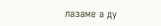лазаме а ду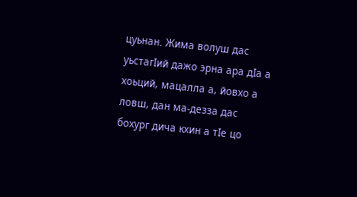цуьнан. Жима волуш дас уьстагIий дажо эрна ара дIа а хоьций, мацалла а, йовхо а ловш, дан ма-дезза дас бохург дича кхин а тIе цо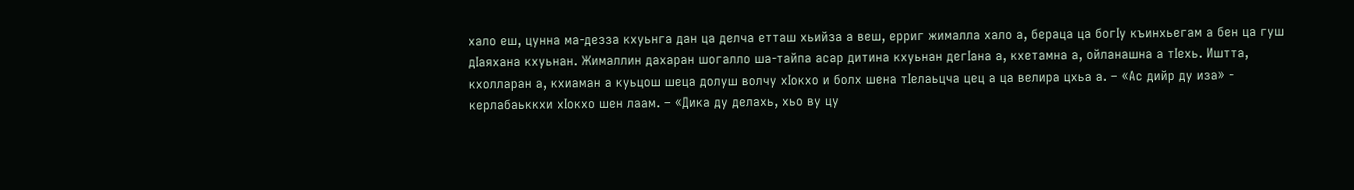хало еш, цунна ма-дезза кхуьнга дан ца делча етташ хьийза а веш, ерриг жималла хало а, бераца ца богIу къинхьегам а бен ца гуш дIаяхана кхуьнан. Жималлин дахаран шогалло ша-тайпа асар дитина кхуьнан дегIана а, кхетамна а, ойланашна а тIехь. Иштта, кхолларан а, кхиаман а куьцош шеца долуш волчу хIокхо и болх шена тIелаьцча цец а ца велира цхьа а. – «Ас дийр ду иза» - керлабаьккхи хIокхо шен лаам. – «Дика ду делахь, хьо ву цу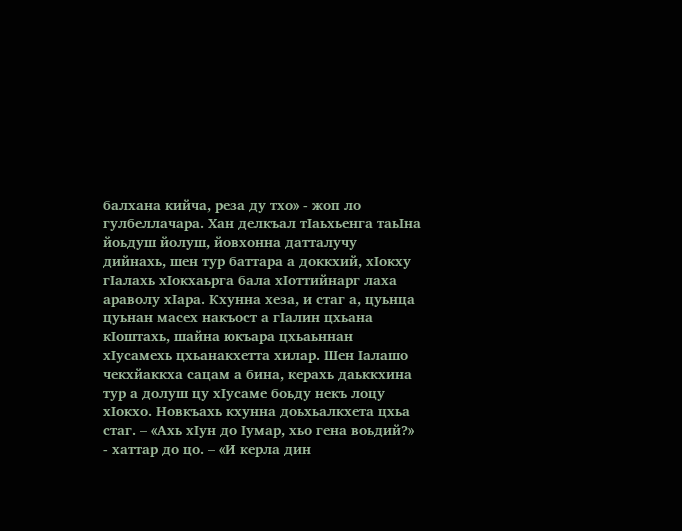балхана кийча, реза ду тхо» - жоп ло гулбеллачара. Хан делкъал тIаьхьенга таьIна йоьдуш йолуш, йовхонна датталучу дийнахь, шен тур баттара а доккхий, хIокху гIалахь хIокхаьрга бала хIоттийнарг лаха араволу хIара. Кхунна хеза, и стаг а, цуьнца цуьнан масех накъост а гIалин цхьана кIоштахь, шайна юкъара цхьаьннан хIусамехь цхьанакхетта хилар. Шен Iалашо чекхйаккха сацам а бина, керахь даьккхина тур а долуш цу хIусаме боьду некъ лоцу хIокхо. Новкъахь кхунна доьхьалкхета цхьа стаг. – «Ахь хIун до Iумар, хьо гена воьдий?» - хаттар до цо. – «И керла дин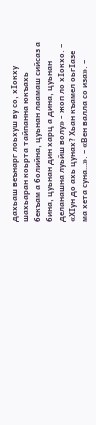дахьаш веънарг лоьхуш ву со, хIокху шахьаран коьрта тайпанна юкъахь бекъам а болийна, цуьнан лаамаш сийсаз а бина, цуьнан дин харц а дина, цуьнан деланашна луьйш волу» - жоп ло хIокхо. – «ХIун до ахь цунах? Хьан къамел оьгIазе ма хета суна…». – «Вен валла со иза». –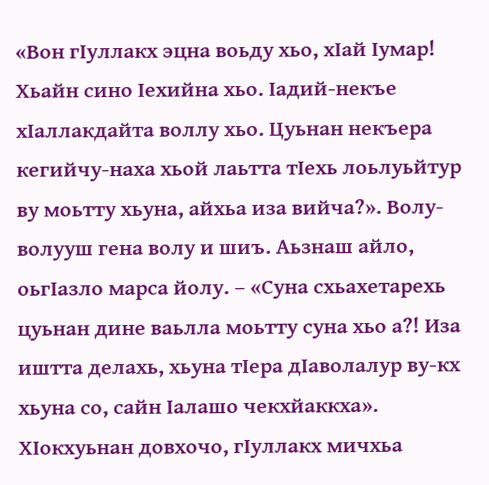«Вон гIуллакх эцна воьду хьо, хIай Iумар! Хьайн сино Iехийна хьо. Iадий-некъе хIаллакдайта воллу хьо. Цуьнан некъера кегийчу-наха хьой лаьтта тIехь лоьлуьйтур ву моьтту хьуна, айхьа иза вийча?». Волу-волууш гена волу и шиъ. Аьзнаш айло, оьгIазло марса йолу. – «Суна схьахетарехь цуьнан дине ваьлла моьтту суна хьо а?! Иза иштта делахь, хьуна тIера дIаволалур ву-кх хьуна со, сайн Iалашо чекхйаккха». ХIокхуьнан довхочо, гIуллакх мичхьа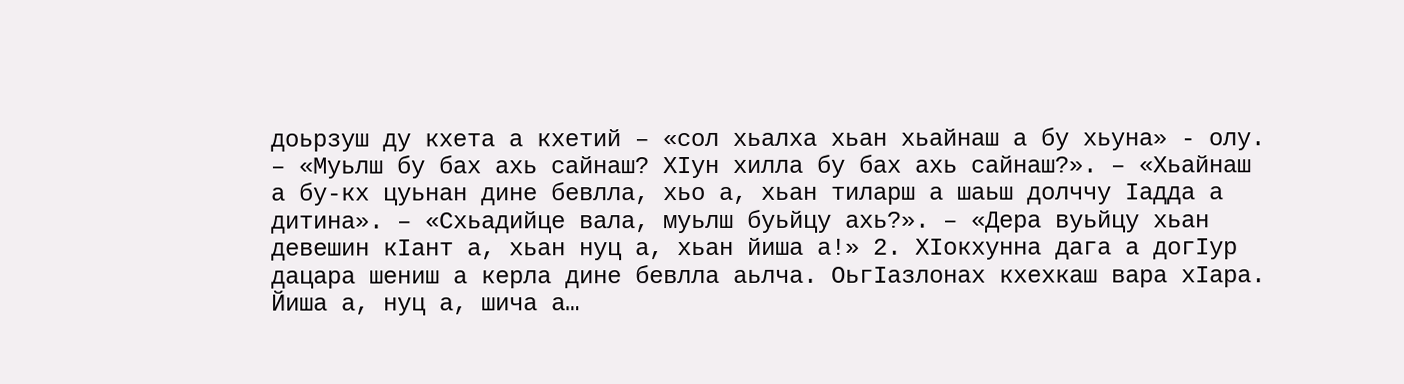доьрзуш ду кхета а кхетий – «сол хьалха хьан хьайнаш а бу хьуна» - олу. – «Муьлш бу бах ахь сайнаш? ХIун хилла бу бах ахь сайнаш?». – «Хьайнаш а бу-кх цуьнан дине бевлла, хьо а, хьан тиларш а шаьш долччу Iадда а дитина». – «Схьадийце вала, муьлш буьйцу ахь?». – «Дера вуьйцу хьан девешин кIант а, хьан нуц а, хьан йиша а!» 2. ХIокхунна дага а догIур дацара шениш а керла дине бевлла аьлча. ОьгIазлонах кхехкаш вара хIара. Йиша а, нуц а, шича а…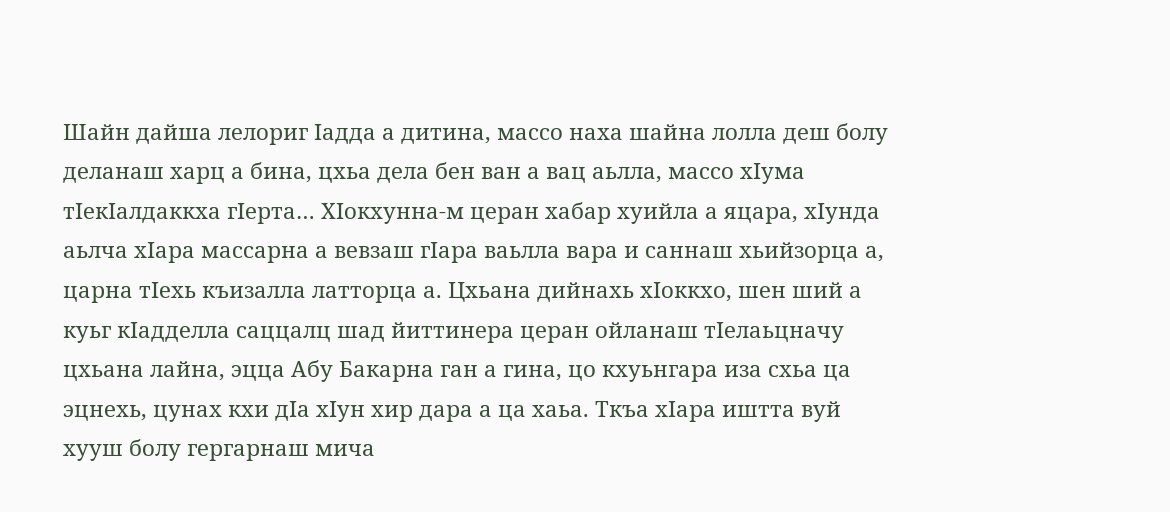Шайн дайша лелориг Iадда а дитина, массо наха шайна лолла деш болу деланаш харц а бина, цхьа дела бен ван а вац аьлла, массо хIума тIекIалдаккха гIерта… ХIокхунна-м церан хабар хуийла а яцара, хIунда аьлча хIара массарна а вевзаш гIара ваьлла вара и саннаш хьийзорца а, царна тIехь къизалла латторца а. Цхьана дийнахь хIоккхо, шен ший а куьг кIадделла саццалц шад йиттинера церан ойланаш тIелаьцначу цхьана лайна, эцца Абу Бакарна ган а гина, цо кхуьнгара иза схьа ца эцнехь, цунах кхи дIа хIун хир дара а ца хаьа. Ткъа хIара иштта вуй хууш болу гергарнаш мича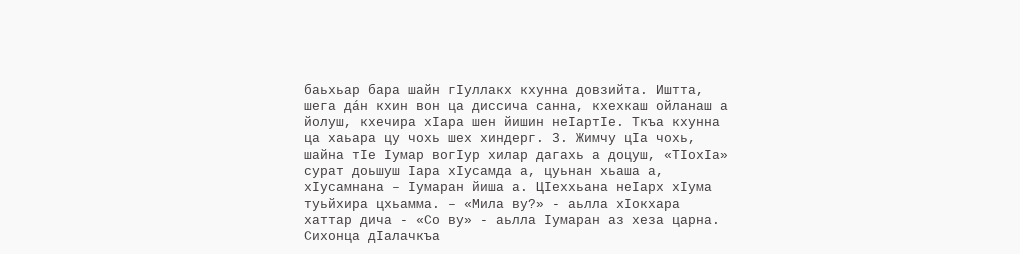баьхьар бара шайн гIуллакх кхунна довзийта. Иштта, шега дáн кхин вон ца диссича санна, кхехкаш ойланаш а йолуш, кхечира хIара шен йишин неIартIе. Ткъа кхунна ца хаьара цу чохь шех хиндерг. 3. Жимчу цIа чохь, шайна тIе Iумар вогIур хилар дагахь а доцуш, «ТIохIа» сурат доьшуш Iара хIусамда а, цуьнан хьаша а, хIусамнана – Iумаран йиша а. ЦIеххьана неIарх хIума туьйхира цхьамма. – «Мила ву?» - аьлла хIокхара хаттар дича - «Со ву» - аьлла Iумаран аз хеза царна. Сихонца дIалачкъа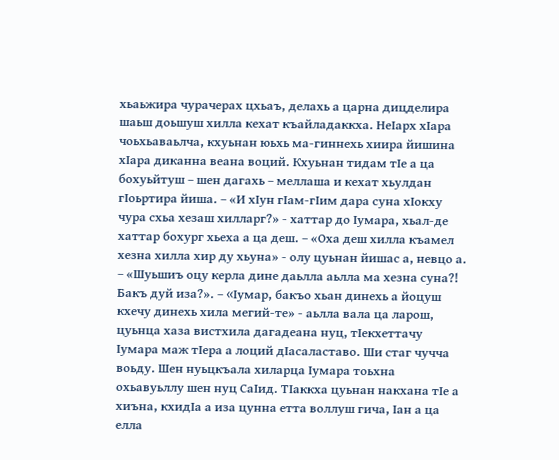хьаьжира чурачерах цхьаъ, делахь а царна дицделира шаьш доьшуш хилла кехат къайладаккха. НеIарх хIара чоьхьаваьлча, кхуьнан юьхь ма-гиннехь хиира йишина хIара диканна веана воций. Кхуьнан тидам тIе а ца бохуьйтуш – шен дагахь – меллаша и кехат хьулдан гIоьртира йиша. – «И хIун гIам-гIим дара суна хIокху чура схьа хезаш хилларг?» - хаттар до Iумара, хьал-де хаттар бохург хьеха а ца деш. – «Оха деш хилла къамел хезна хилла хир ду хьуна» - олу цуьнан йишас а, невцо а. – «Шуьшиъ оцу керла дине даьлла аьлла ма хезна суна?! Бакъ дуй иза?». – «Iумар, бакъо хьан динехь а йоцуш кхечу динехь хила мегий-те» - аьлла вала ца ларош, цуьнца хаза вистхила дагадеана нуц, тIекхеттачу Iумара маж тIера а лоций дIасаластаво. Ши стаг чучча воьду. Шен нуьцкъала хиларца Iумара тоьхна охьавуьллу шен нуц СаIид. ТIаккха цуьнан накхана тIе а хиъна, кхидIа а иза цунна етта воллуш гича, Iан а ца елла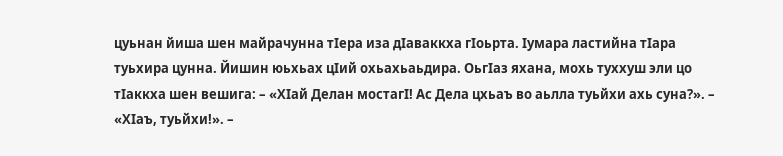цуьнан йиша шен майрачунна тIера иза дIаваккха гIоьрта. Iумара ластийна тIара туьхира цунна. Йишин юьхьах цIий охьахьаьдира. ОьгIаз яхана, мохь туххуш эли цо тIаккха шен вешига: – «ХIай Делан мостагI! Ас Дела цхьаъ во аьлла туьйхи ахь суна?». – «ХIаъ, туьйхи!». –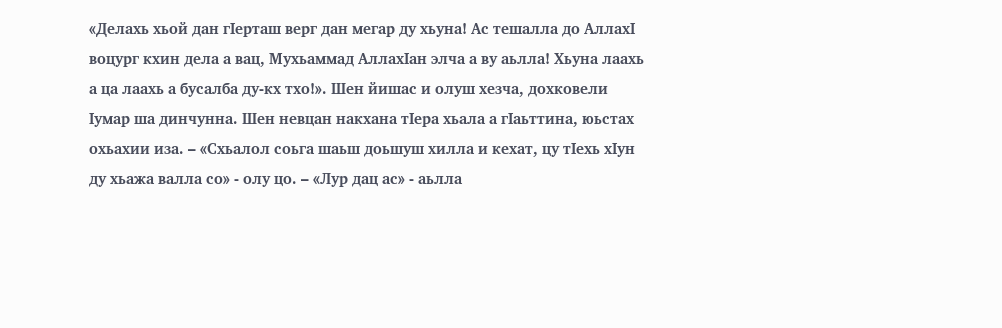«Делахь хьой дан гIерташ верг дан мегар ду хьуна! Ас тешалла до АллахI воцург кхин дела а вац, Мухьаммад АллахIан элча а ву аьлла! Хьуна лаахь а ца лаахь а бусалба ду-кх тхо!». Шен йишас и олуш хезча, дохковели Iумар ша динчунна. Шен невцан накхана тIера хьала а гIаьттина, юьстах охьахии иза. – «Схьалол соьга шаьш доьшуш хилла и кехат, цу тIехь хIун ду хьажа валла со» - олу цо. – «Лур дац ас» - аьлла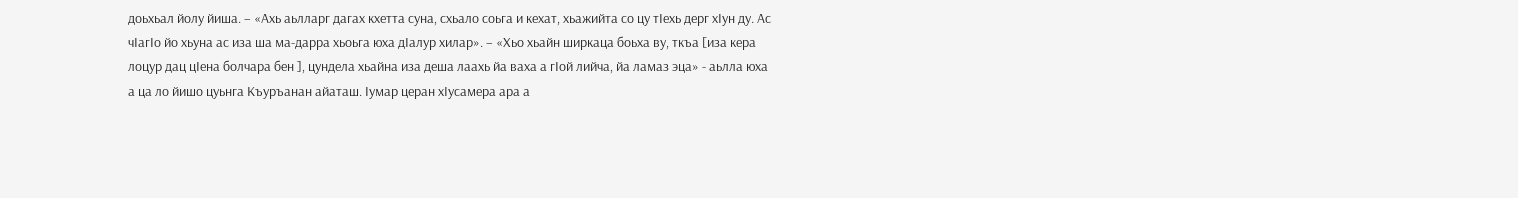доьхьал йолу йиша. – «Ахь аьлларг дагах кхетта суна, схьало соьга и кехат, хьажийта со цу тIехь дерг хIун ду. Ас чIагIо йо хьуна ас иза ша ма-дарра хьоьга юха дIалур хилар». – «Хьо хьайн ширкаца боьха ву, ткъа [иза кера лоцур дац цIена болчара бен ], цундела хьайна иза деша лаахь йа ваха а гIой лийча, йа ламаз эца» - аьлла юха а ца ло йишо цуьнга Къуръанан айаташ. Iумар церан хIусамера ара а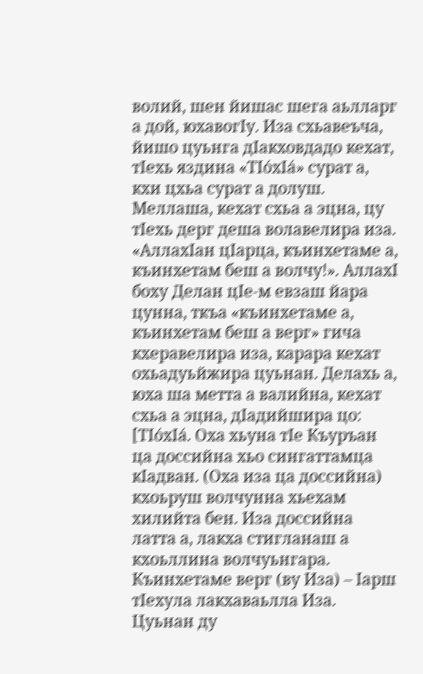волий, шен йишас шега аьлларг а дой, юхавогIу. Иза схьавеъча, йишо цуьнга дIакховдадо кехат, тIехь яздина «ТIóхIá» сурат а, кхи цхьа сурат а долуш. Меллаша, кехат схьа а эцна, цу тIехь дерг деша волавелира иза. «АллахIан цIарца, къинхетаме а, къинхетам беш а волчу!». АллахI боху Делан цIе-м евзаш йара цунна, ткъа «къинхетаме а, къинхетам беш а верг» гича кхеравелира иза, карара кехат охьадуьйжира цуьнан. Делахь а, юха ша метта а валийна, кехат схьа а эцна, дIадийшира цо: [ТIóхIá. Оха хьуна тIе Къуръан ца доссийна хьо сингаттамца кIадван. (Оха иза ца доссийна) кхоьруш волчунна хьехам хилийта бен. Иза доссийна латта а, лакха стигланаш а кхоьллина волчуьнгара. Къинхетаме верг (ву Иза) – Iарш тIехула лакхаваьлла Иза. Цуьнан ду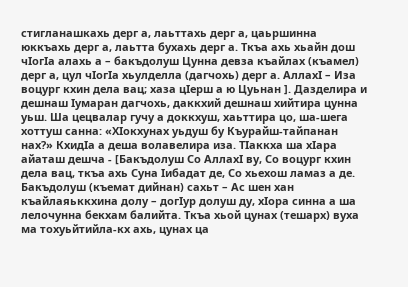стигланашкахь дерг а, лаьттахь дерг а, цаьршинна юккъахь дерг а, лаьтта бухахь дерг а. Ткъа ахь хьайн дош чIогIа алахь а – бакъдолуш Цунна девза къайлах (къамел) дерг а, цул чIогIа хьулделла (дагчохь) дерг а. АллахI – Иза воцург кхин дела вац; хаза цIерш а ю Цуьнан ]. Дазделира и дешнаш Iумаран дагчохь, даккхий дешнаш хийтира цунна уьш. Ша цецвалар гучу а доккхуш, хаьттира цо, ша-шега хоттуш санна: «ХIокхунах уьдуш бу Къурайш-тайпанан нах?» КхидIа а деша волавелира иза. ТIаккха ша хIара айаташ дешча - [Бакъдолуш Со АллахI ву, Со воцург кхин дела вац, ткъа ахь Суна Iибадат де, Со хьехош ламаз а де. Бакъдолуш (къемат дийнан) сахьт – Ас шен хан къайлаяьккхина долу – догIур долуш ду, хIора синна а ша лелочунна бекхам балийта. Ткъа хьой цунах (тешарх) вуха ма тохуьйтийла-кх ахь, цунах ца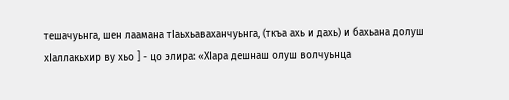тешачуьнга, шен лаамана тIаьхьаваханчуьнга, (ткъа ахь и дахь) и бахьана долуш хIаллакьхир ву хьо ] - цо элира: «ХIара дешнаш олуш волчуьнца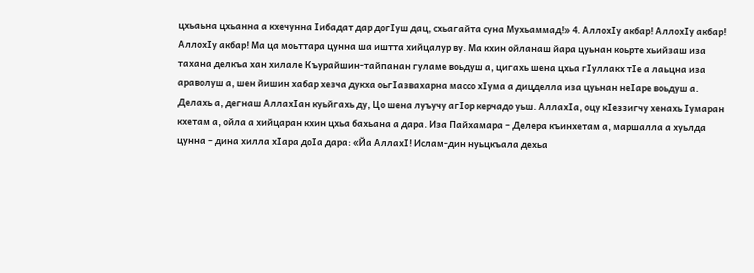цхьаьна цхьанна а кхечунна Iибадат дар догIуш дац, схьагайта суна Мухьаммад!» 4. АллохIу акбар! АллохIу акбар! АллохIу акбар! Ма ца моьттара цунна ша иштта хийцалур ву. Ма кхин ойланаш йара цуьнан коьрте хьийзаш иза тахана делкъа хан хилале Къурайшин-тайпанан гуламе воьдуш а, цигахь шена цхьа гIуллакх тIе а лаьцна иза араволуш а, шен йишин хабар хезча дукха оьгIазвахарна массо хIума а дицделла иза цуьнан неIаре воьдуш а. Делахь а, дегнаш АллахIан куьйгахь ду, Цо шена луъучу агIор керчадо уьш. АллахIа, оцу кIеззигчу хенахь Iумаран кхетам а, ойла а хийцаран кхин цхьа бахьана а дара. Иза Пайхамара – Делера къинхетам а, маршалла а хуьлда цунна – дина хилла хIара доIа дара: «Йа АллахI! Ислам-дин нуьцкъала дехьа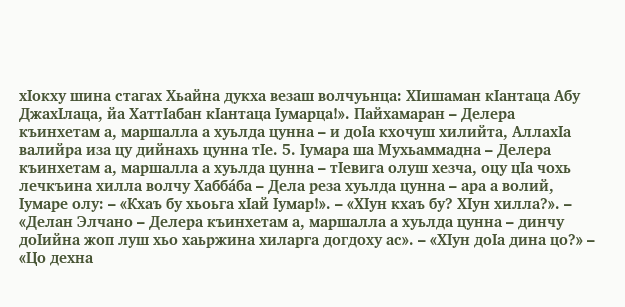хIокху шина стагах Хьайна дукха везаш волчуьнца: ХIишаман кIантаца Абу ДжахIлаца, йа ХаттIабан кIантаца Iумарца!». Пайхамаран – Делера къинхетам а, маршалла а хуьлда цунна – и доIа кхочуш хилийта, АллахIа валийра иза цу дийнахь цунна тIе. 5. Iумара ша Мухьаммадна – Делера къинхетам а, маршалла а хуьлда цунна – тIевига олуш хезча, оцу цIа чохь лечкъина хилла волчу Хаббáба – Дела реза хуьлда цунна – ара а волий, Iумаре олу: – «Кхаъ бу хьоьга хIай Iумар!». – «ХIун кхаъ бу? ХIун хилла?». – «Делан Элчано – Делера къинхетам а, маршалла а хуьлда цунна – динчу доIийна жоп луш хьо хаьржина хиларга догдоху ас». – «ХIун доIа дина цо?» – «Цо дехна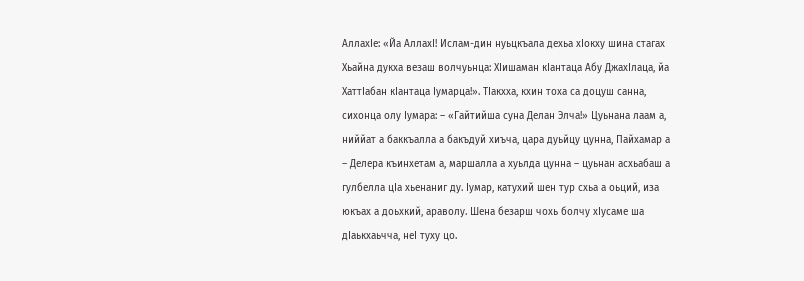АллахIе: «Йа АллахI! Ислам-дин нуьцкъала дехьа хIокху шина стагах Хьайна дукха везаш волчуьнца: ХIишаман кIантаца Абу ДжахIлаца, йа ХаттIабан кIантаца Iумарца!». ТIакхха, кхин тоха са доцуш санна, сихонца олу Iумара: – «Гайтийша суна Делан Элча!» Цуьнана лаам а, ниййат а баккъалла а бакъдуй хиъча, цара дуьйцу цунна, Пайхамар а – Делера къинхетам а, маршалла а хуьлда цунна – цуьнан асхьабаш а гулбелла цIа хьенаниг ду. Iумар, катухий шен тур схьа а оьций, иза юкъах а доьхкий, араволу. Шена безарш чохь болчу хIусаме ша дIаькхаьчча, неI туху цо.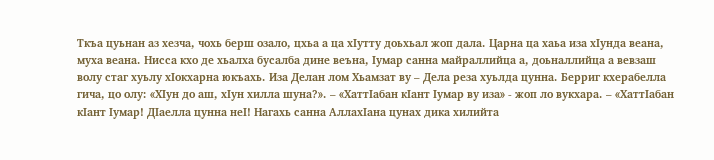Ткъа цуьнан аз хезча, чохь берш озало, цхьа а ца хIутту доьхьал жоп дала. Царна ца хаьа иза хIунда веана, муха веана. Нисса кхо де хьалха бусалба дине веъна, Iумар санна майраллийца а, доьналлийца а вевзаш волу стаг хуьлу хIокхарна юкъахь. Иза Делан лом Хьамзат ву – Дела реза хуьлда цунна. Берриг кхерабелла гича, цо олу: «ХIун до аш, хIун хилла шуна?». – «ХаттIабан кIант Iумар ву иза» - жоп ло вукхара. – «ХаттIабан кIант Iумар! ДIаелла цунна неI! Нагахь санна АллахIана цунах дика хилийта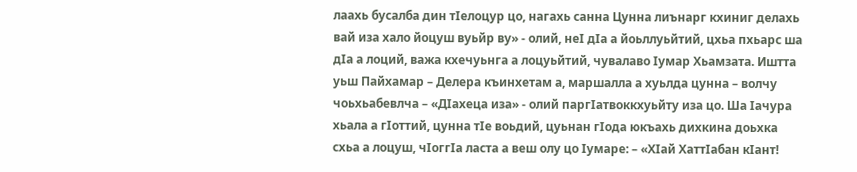лаахь бусалба дин тIелоцур цо, нагахь санна Цунна лиънарг кхиниг делахь вай иза хало йоцуш вуьйр ву» - олий, неI дIа а йоьллуьйтий, цхьа пхьарс ша дIа а лоций, важа кхечуьнга а лоцуьйтий, чувалаво Iумар Хьамзата. Иштта уьш Пайхамар – Делера къинхетам а, маршалла а хуьлда цунна – волчу чоьхьабевлча – «ДIахеца иза» - олий паргIатвоккхуьйту иза цо. Ша Iачура хьала а гIоттий, цунна тIе воьдий, цуьнан гIода юкъахь дихкина доьхка схьа а лоцуш, чIоггIа ласта а веш олу цо Iумаре: – «ХIай ХаттIабан кIант!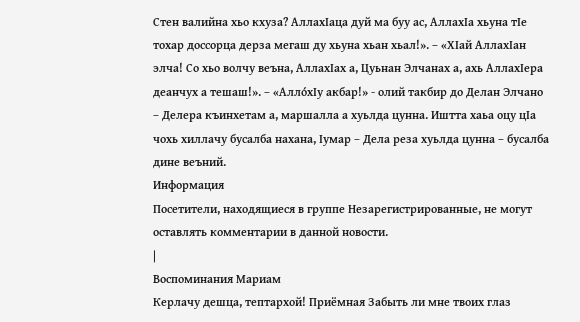Стен валийна хьо кхуза? АллахIаца дуй ма буу ас, АллахIа хьуна тIе тохар доссорца дерза мегаш ду хьуна хьан хьал!». – «ХIай АллахIан элча! Со хьо волчу веъна, АллахIах а, Цуьнан Элчанах а, ахь АллахIера деанчух а тешаш!». – «АллóхIу акбар!» - олий такбир до Делан Элчано – Делера къинхетам а, маршалла а хуьлда цунна. Иштта хаьа оцу цIа чохь хиллачу бусалба нахана, Iумар – Дела реза хуьлда цунна – бусалба дине веъний.
Информация
Посетители, находящиеся в группе Незарегистрированные, не могут оставлять комментарии в данной новости.
|
Воспоминания Мариам
Керлачу дешца, тептархой! Приёмная Забыть ли мне твоих глаз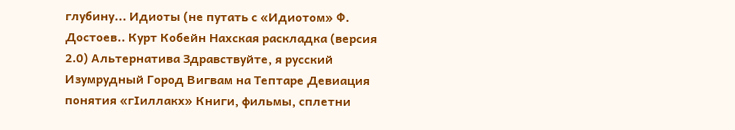глубину... Идиоты (не путать с «Идиотом» Ф. Достоев.. Курт Кобейн Нахская раскладка (версия 2.0) Альтернатива Здравствуйте, я русский Изумрудный Город Вигвам на Тептаре Девиация понятия «гIиллакх» Книги, фильмы, сплетни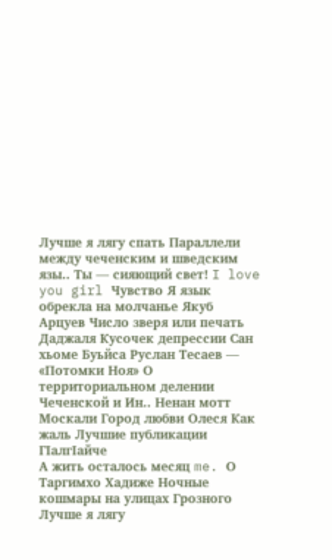Лучше я лягу спать Параллели между чеченским и шведским язы.. Ты — сияющий свет! I love you girl Чувство Я язык обрекла на молчанье Якуб Арцуев Число зверя или печать Даджаля Кусочек депрессии Сан хьоме Буьйса Руслан Тесаев — «Потомки Ноя» О территориальном делении Чеченской и Ин.. Ненан мотт Москали Город любви Олеся Как жаль Лучшие публикации
ГIалгIайче
А жить осталось месяц me. О Таргимхо Хадиже Ночные кошмары на улицах Грозного Лучше я лягу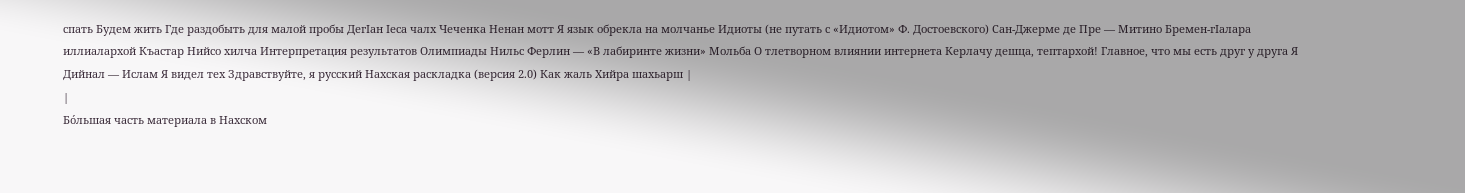спать Будем жить Где раздобыть для малой пробы ДегIан Iеса чалх Чеченка Ненан мотт Я язык обрекла на молчанье Идиоты (не путать с «Идиотом» Ф. Достоевского) Сан-Джерме де Пре — Митино Бремен-гIалара иллиалархой Къастар Нийсо хилча Интерпретация результатов Олимпиады Нильс Ферлин — «В лабиринте жизни» Мольба О тлетворном влиянии интернета Керлачу дешца, тептархой! Главное, что мы есть друг у друга Я Дийнал — Ислам Я видел тех Здравствуйте, я русский Нахская раскладка (версия 2.0) Как жаль Хийра шахьарш |
|
Бóльшая часть материала в Нахском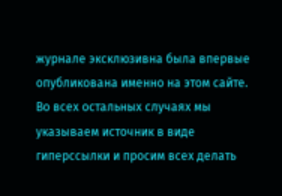журнале эксклюзивна была впервые опубликована именно на этом сайте. Во всех остальных случаях мы указываем источник в виде гиперссылки и просим всех делать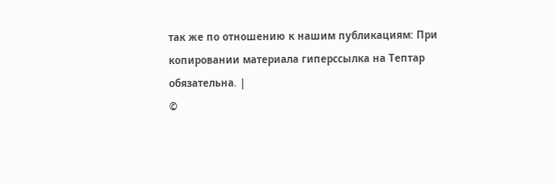так же по отношению к нашим публикациям: При копировании материала гиперссылка на Тептар обязательна. |
©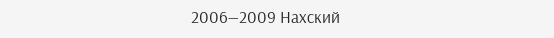2006—2009 Нахский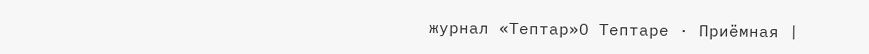журнал «Тептар»О Тептаре · Приёмная |